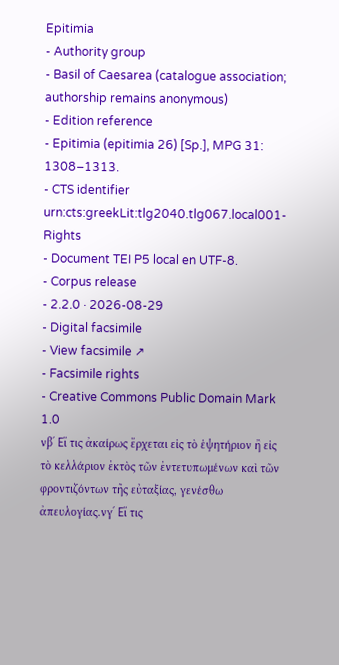Epitimia
- Authority group
- Basil of Caesarea (catalogue association; authorship remains anonymous)
- Edition reference
- Epitimia (epitimia 26) [Sp.], MPG 31: 1308–1313.
- CTS identifier
urn:cts:greekLit:tlg2040.tlg067.local001- Rights
- Document TEI P5 local en UTF-8.
- Corpus release
- 2.2.0 · 2026-08-29
- Digital facsimile
- View facsimile ↗
- Facsimile rights
- Creative Commons Public Domain Mark 1.0
νβʹ Εἴ τις ἀκαίρως ἔρχεται εἰς τὸ ἑψητήριον ἢ εἰς τὸ κελλάριον ἐκτὸς τῶν ἐντετυπωμένων καὶ τῶν φροντιζόντων τῆς εὐταξίας, γενέσθω ἀπευλογίας.νγʹ Εἴ τις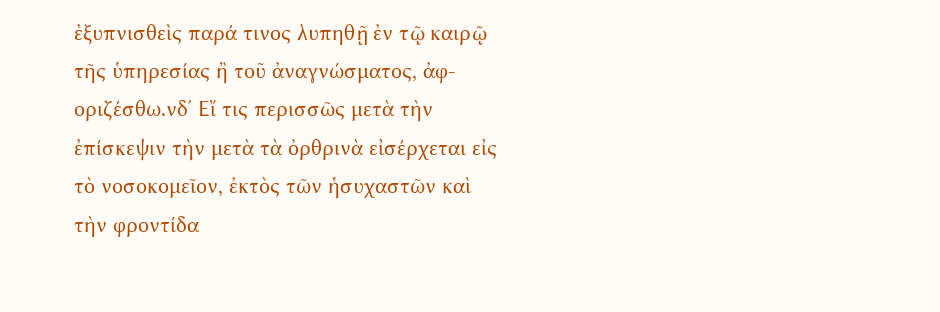ἐξυπνισθεὶς παρά τινος λυπηθῇ ἐν τῷ καιρῷ τῆς ὑπηρεσίας ἢ τοῦ ἀναγνώσματος, ἀφ- οριζέσθω.νδʹ Εἴ τις περισσῶς μετὰ τὴν ἐπίσκεψιν τὴν μετὰ τὰ ὀρθρινὰ εἰσέρχεται εἰς τὸ νοσοκομεῖον, ἐκτὸς τῶν ἡσυχαστῶν καὶ τὴν φροντίδα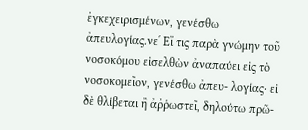ἐγκεχειρισμένων, γενέσθω ἀπευλογίας.νεʹ Εἴ τις παρὰ γνώμην τοῦ νοσοκόμου εἰσελθὼν ἀναπαύει εἰς τὸ νοσοκομεῖον, γενέσθω ἀπευ- λογίας· εἰ δὲ θλίβεται ἢ ἀῤῥωστεῖ, δηλούτω πρῶ-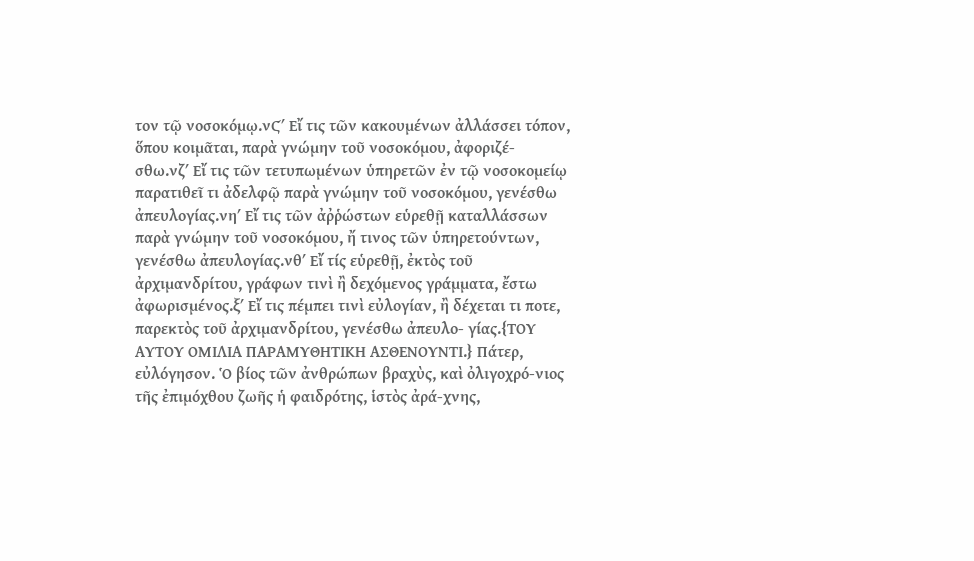τον τῷ νοσοκόμῳ.νϚʹ Εἴ τις τῶν κακουμένων ἀλλάσσει τόπον, ὅπου κοιμᾶται, παρὰ γνώμην τοῦ νοσοκόμου, ἀφοριζέ- σθω.νζʹ Εἴ τις τῶν τετυπωμένων ὑπηρετῶν ἐν τῷ νοσοκομείῳ παρατιθεῖ τι ἀδελφῷ παρὰ γνώμην τοῦ νοσοκόμου, γενέσθω ἀπευλογίας.νηʹ Εἴ τις τῶν ἀῤῥώστων εὑρεθῇ καταλλάσσων παρὰ γνώμην τοῦ νοσοκόμου, ἤ τινος τῶν ὑπηρετούντων, γενέσθω ἀπευλογίας.νθʹ Εἴ τίς εὑρεθῇ, ἐκτὸς τοῦ ἀρχιμανδρίτου, γράφων τινὶ ἢ δεχόμενος γράμματα, ἔστω ἀφωρισμένος.ξʹ Εἴ τις πέμπει τινὶ εὐλογίαν, ἢ δέχεται τι ποτε, παρεκτὸς τοῦ ἀρχιμανδρίτου, γενέσθω ἀπευλο- γίας.{ΤΟΥ ΑΥΤΟΥ ΟΜΙΛΙΑ ΠΑΡΑΜΥΘΗΤΙΚΗ ΑΣΘΕΝΟΥΝΤΙ.} Πάτερ, εὐλόγησον. Ὁ βίος τῶν ἀνθρώπων βραχὺς, καὶ ὀλιγοχρό-νιος τῆς ἐπιμόχθου ζωῆς ἡ φαιδρότης, ἱστὸς ἀρά-χνης,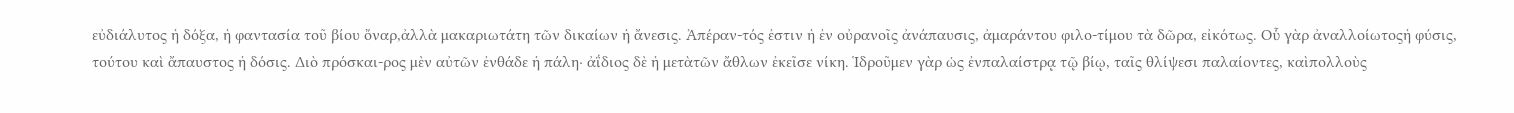εὐδιάλυτος ἡ δόξα, ἡ φαντασία τοῦ βίου ὄναρ,ἀλλὰ μακαριωτάτη τῶν δικαίων ἡ ἄνεσις. Ἀπέραν-τός ἐστιν ἡ ἐν οὐρανοῖς ἀνάπαυσις, ἀμαράντου φιλο-τίμου τὰ δῶρα, εἰκότως. Οὗ γὰρ ἀναλλοίωτοςἡ φύσις, τούτου καὶ ἄπαυστος ἡ δόσις. Διὸ πρόσκαι-ρος μὲν αὐτῶν ἐνθάδε ἡ πάλη· ἀΐδιος δὲ ἡ μετὰτῶν ἄθλων ἐκεῖσε νίκη. Ἱδροῦμεν γὰρ ὡς ἐνπαλαίστρᾳ τῷ βίῳ, ταῖς θλίψεσι παλαίοντες, καὶπολλοὺς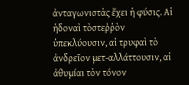ἀνταγωνιστὰς ἔχει ἡ φύσις. Αἱ ἡδοναὶ τὸστεῤῥὸν ὑπεκλύουσιν, αἱ τρυφαὶ τὸ ἀνδρεῖον μετ-αλλάττουσιν, αἱ ἀθυμίαι τὸν τόνον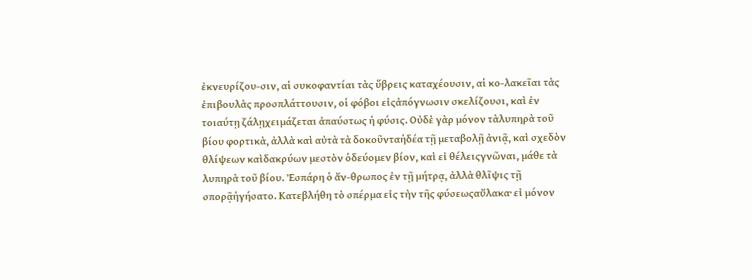ἐκνευρίζου-σιν, αἱ συκοφαντίαι τὰς ὕβρεις καταχέουσιν, αἱ κο-λακεῖαι τὰς ἐπιβουλὰς προσπλάττουσιν, οἱ φόβοι εἰςἀπόγνωσιν σκελίζουσι, καὶ ἐν τοιαύτῃ ζάλῃχειμάζεται ἀπαύστως ἡ φύσις. Οὐδὲ γὰρ μόνον τὰλυπηρὰ τοῦ βίου φορτικὰ, ἀλλὰ καὶ αὐτὰ τὰ δοκοῦνταἡδέα τῇ μεταβολῇ ἀνιᾷ, καὶ σχεδὸν θλίψεων καὶδακρύων μεστὸν ὁδεύομεν βίον, καὶ εἰ θέλειςγνῶναι, μάθε τὰ λυπηρὰ τοῦ βίου. Ἐσπάρη ὁ ἄν-θρωπος ἐν τῇ μήτρᾳ, ἀλλὰ θλῖψις τῇ σπορᾷἡγήσατο. Κατεβλήθη τὸ σπέρμα εἰς τὴν τῆς φύσεωςαὔλακα· εἰ μόνον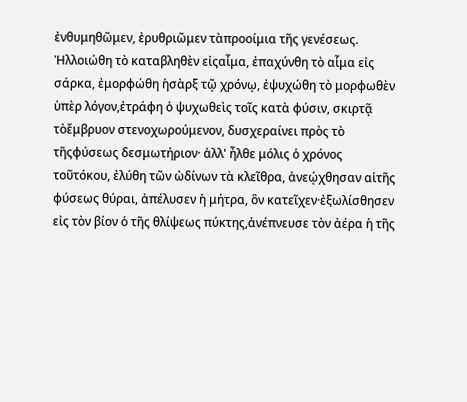ἐνθυμηθῶμεν, ἐρυθριῶμεν τὰπροοίμια τῆς γενέσεως. Ἠλλοιώθη τὸ καταβληθὲν εἰςαἷμα, ἐπαχύνθη τὸ αἷμα εἰς σάρκα, ἐμορφώθη ἡσὰρξ τῷ χρόνῳ, ἐψυχώθη τὸ μορφωθὲν ὑπὲρ λόγον,ἐτράφη ὁ ψυχωθεὶς τοῖς κατὰ φύσιν, σκιρτᾷ τὸἔμβρυον στενοχωρούμενον, δυσχεραίνει πρὸς τὸ τῆςφύσεως δεσμωτήριον· ἀλλ' ἦλθε μόλις ὁ χρόνος τοῦτόκου, ἐλύθη τῶν ὠδίνων τὰ κλεῖθρα, ἀνεῴχθησαν αἱτῆς φύσεως θύραι, ἀπέλυσεν ἡ μήτρα, ὃν κατεῖχεν·ἐξωλίσθησεν εἰς τὸν βίον ὁ τῆς θλίψεως πύκτης,ἀνέπνευσε τὸν ἀέρα ἡ τῆς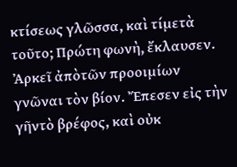κτίσεως γλῶσσα, καὶ τίμετὰ τοῦτο; Πρώτη φωνὴ, ἔκλαυσεν. Ἀρκεῖ ἀπὸτῶν προοιμίων γνῶναι τὸν βίον. Ἔπεσεν εἰς τὴν γῆντὸ βρέφος, καὶ οὐκ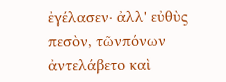ἐγέλασεν· ἀλλ' εὐθὺς πεσὸν, τῶνπόνων ἀντελάβετο καὶ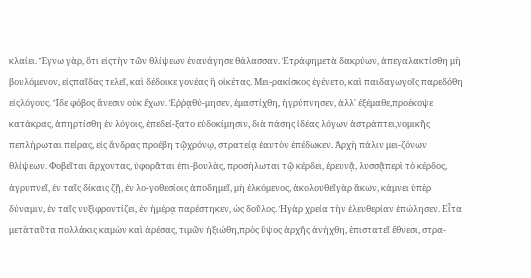κλαίει. Ἔγνω γὰρ, ὅτι εἰςτὴν τῶν θλίψεων ἐναυάγησε θάλασσαν. Ἐτράφημετὰ δακρύων, ἀπεγαλακτίσθη μὴ βουλόμενον, εἰςπαῖδας τελεῖ, καὶ δέδοικε γονέας ἢ οἰκέτας. Μει-ρακίσκος ἐγένετο, καὶ παιδαγωγοῖς παρεδόθη εἰςλόγους. Ἴδε φόβος ἄνεσιν οὐκ ἔχων. Ἐῤῥᾳθύ-μησεν, ἐμαστίχθη, ἠγρύπνησεν, ἀλλ' ἐξέμαθε,προέκοψε κατάκρας, ἀπηρτίσθη ἐν λόγοις, ἐπεδεί-ξατο εὐδοκίμησιν, διὰ πάσης ἰδέας λόγων ἀστράπτει,νομικῆς πεπλήρωται πείρας, εἰς ἄνδρας προέβη τῷχρόνῳ, στρατείᾳ ἑαυτὸν ἐπέδωκεν. Ἀρχὴ πάλιν μει-ζόνων θλίψεων. Φοβεῖται ἄρχοντας, ὑφορᾶται ἐπι-βουλὰς, προσήλωται τῷ κέρδει, ἐρευνᾷ, λυσσᾷπερὶ τὸ κέρδος, ἀγρυπνεῖ, ἐν ταῖς δίκαις ζῇ, ἐν λο-γοθεσίοις ἀποδημεῖ, μὴ ἑλκόμενος, ἀκολουθεῖγὰρ ἄκων, κάμνει ὑπὲρ δύναμιν, ἐν ταῖς νυξὶφροντίζει, ἐν ἡμέρᾳ παρέστηκεν, ὡς δοῦλος. Ἡγὰρ χρεία τὴν ἐλευθερίαν ἐπώλησεν. Εἶτα μετὰταῦτα πολλάκις καμὼν καὶ ἀρέσας, τιμῶν ἠξιώθη,πρὸς ὕψος ἀρχῆς ἀνήχθη, ἐπιστατεῖ ἔθνεσι, στρα-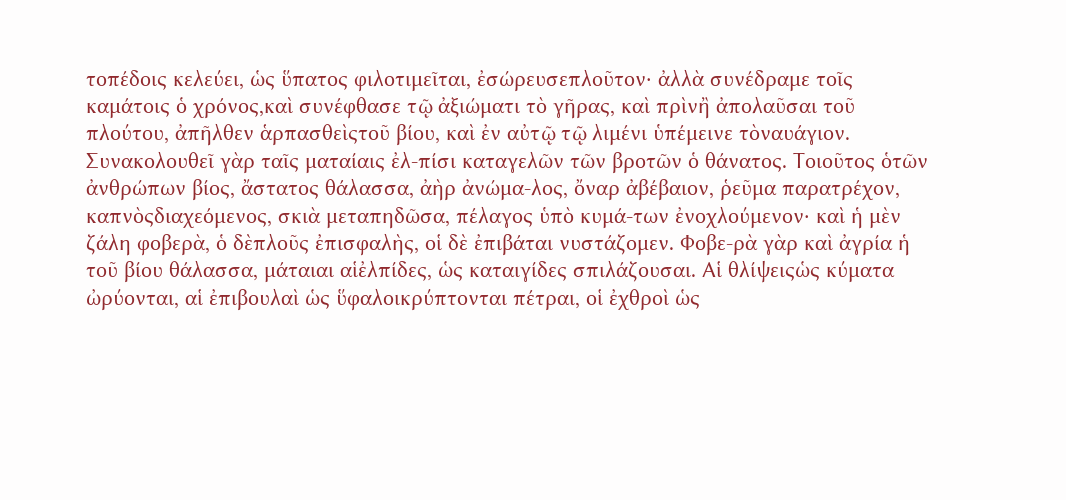τοπέδοις κελεύει, ὡς ὕπατος φιλοτιμεῖται, ἐσώρευσεπλοῦτον· ἀλλὰ συνέδραμε τοῖς καμάτοις ὁ χρόνος,καὶ συνέφθασε τῷ ἀξιώματι τὸ γῆρας, καὶ πρὶνἢ ἀπολαῦσαι τοῦ πλούτου, ἀπῆλθεν ἁρπασθεὶςτοῦ βίου, καὶ ἐν αὐτῷ τῷ λιμένι ὑπέμεινε τὸναυάγιον. Συνακολουθεῖ γὰρ ταῖς ματαίαις ἐλ-πίσι καταγελῶν τῶν βροτῶν ὁ θάνατος. Τοιοῦτος ὁτῶν ἀνθρώπων βίος, ἄστατος θάλασσα, ἀὴρ ἀνώμα-λος, ὄναρ ἀβέβαιον, ῥεῦμα παρατρέχον, καπνὸςδιαχεόμενος, σκιὰ μεταπηδῶσα, πέλαγος ὑπὸ κυμά-των ἐνοχλούμενον· καὶ ἡ μὲν ζάλη φοβερὰ, ὁ δὲπλοῦς ἐπισφαλὴς, οἱ δὲ ἐπιβάται νυστάζομεν. Φοβε-ρὰ γὰρ καὶ ἀγρία ἡ τοῦ βίου θάλασσα, μάταιαι αἱἐλπίδες, ὡς καταιγίδες σπιλάζουσαι. Αἱ θλίψειςὡς κύματα ὠρύονται, αἱ ἐπιβουλαὶ ὡς ὕφαλοικρύπτονται πέτραι, οἱ ἐχθροὶ ὡς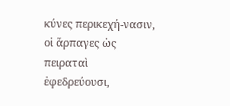κύνες περικεχή-νασιν, οἱ ἅρπαγες ὡς πειραταὶ ἐφεδρεύουσι,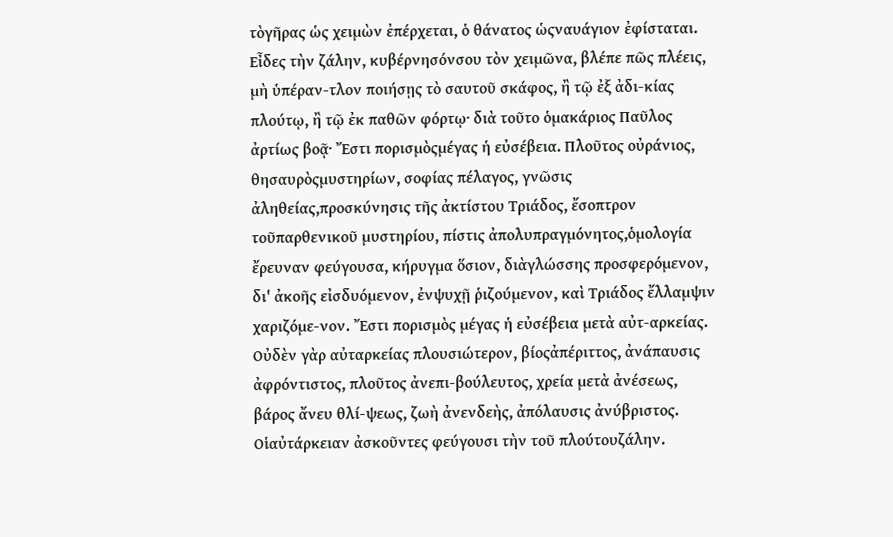τὸγῆρας ὡς χειμὼν ἐπέρχεται, ὁ θάνατος ὡςναυάγιον ἐφίσταται. Εἶδες τὴν ζάλην, κυβέρνησόνσου τὸν χειμῶνα, βλέπε πῶς πλέεις, μὴ ὑπέραν-τλον ποιήσῃς τὸ σαυτοῦ σκάφος, ἢ τῷ ἐξ ἀδι-κίας πλούτῳ, ἢ τῷ ἐκ παθῶν φόρτῳ· διὰ τοῦτο ὁμακάριος Παῦλος ἀρτίως βοᾷ· Ἔστι πορισμὸςμέγας ἡ εὐσέβεια. Πλοῦτος οὐράνιος, θησαυρὸςμυστηρίων, σοφίας πέλαγος, γνῶσις ἀληθείας,προσκύνησις τῆς ἀκτίστου Τριάδος, ἔσοπτρον τοῦπαρθενικοῦ μυστηρίου, πίστις ἀπολυπραγμόνητος,ὁμολογία ἔρευναν φεύγουσα, κήρυγμα ὅσιον, διὰγλώσσης προσφερόμενον, δι' ἀκοῆς εἰσδυόμενον, ἐνψυχῇ ῥιζούμενον, καὶ Τριάδος ἔλλαμψιν χαριζόμε-νον. Ἔστι πορισμὸς μέγας ἡ εὐσέβεια μετὰ αὐτ-αρκείας. Οὐδὲν γὰρ αὐταρκείας πλουσιώτερον, βίοςἀπέριττος, ἀνάπαυσις ἀφρόντιστος, πλοῦτος ἀνεπι-βούλευτος, χρεία μετὰ ἀνέσεως, βάρος ἄνευ θλί-ψεως, ζωὴ ἀνενδεὴς, ἀπόλαυσις ἀνύβριστος. Οἱαὐτάρκειαν ἀσκοῦντες φεύγουσι τὴν τοῦ πλούτουζάλην.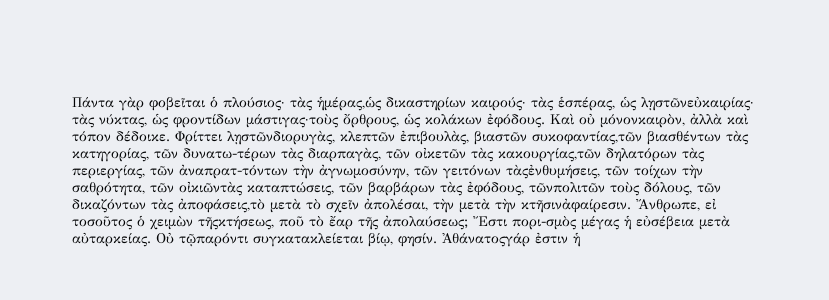Πάντα γὰρ φοβεῖται ὁ πλούσιος· τὰς ἡμέρας,ὡς δικαστηρίων καιρούς· τὰς ἑσπέρας, ὡς λῃστῶνεὐκαιρίας· τὰς νύκτας, ὡς φροντίδων μάστιγας·τοὺς ὄρθρους, ὡς κολάκων ἐφόδους. Καὶ οὐ μόνονκαιρὸν, ἀλλὰ καὶ τόπον δέδοικε. Φρίττει λῃστῶνδιορυγὰς, κλεπτῶν ἐπιβουλὰς, βιαστῶν συκοφαντίας,τῶν βιασθέντων τὰς κατηγορίας, τῶν δυνατω-τέρων τὰς διαρπαγὰς, τῶν οἰκετῶν τὰς κακουργίας,τῶν δηλατόρων τὰς περιεργίας, τῶν ἀναπρατ-τόντων τὴν ἀγνωμοσύνην, τῶν γειτόνων τὰςἐνθυμήσεις, τῶν τοίχων τὴν σαθρότητα, τῶν οἰκιῶντὰς καταπτώσεις, τῶν βαρβάρων τὰς ἐφόδους, τῶνπολιτῶν τοὺς δόλους, τῶν δικαζόντων τὰς ἀποφάσεις,τὸ μετὰ τὸ σχεῖν ἀπολέσαι, τὴν μετὰ τὴν κτῆσινἀφαίρεσιν. Ἄνθρωπε, εἰ τοσοῦτος ὁ χειμὼν τῆςκτήσεως, ποῦ τὸ ἔαρ τῆς ἀπολαύσεως; Ἔστι πορι-σμὸς μέγας ἡ εὐσέβεια μετὰ αὐταρκείας. Οὐ τῷπαρόντι συγκατακλείεται βίῳ, φησίν. Ἀθάνατοςγάρ ἐστιν ἡ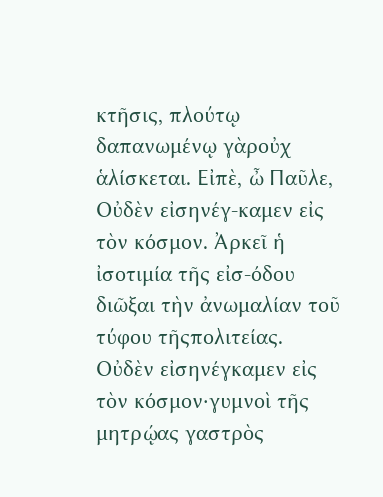κτῆσις, πλούτῳ δαπανωμένῳ γὰροὐχ ἁλίσκεται. Εἰπὲ, ὦ Παῦλε, Οὐδὲν εἰσηνέγ-καμεν εἰς τὸν κόσμον. Ἀρκεῖ ἡ ἰσοτιμία τῆς εἰσ-όδου διῶξαι τὴν ἀνωμαλίαν τοῦ τύφου τῆςπολιτείας. Οὐδὲν εἰσηνέγκαμεν εἰς τὸν κόσμον·γυμνοὶ τῆς μητρῴας γαστρὸς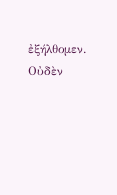ἐξήλθομεν. Οὐδὲν